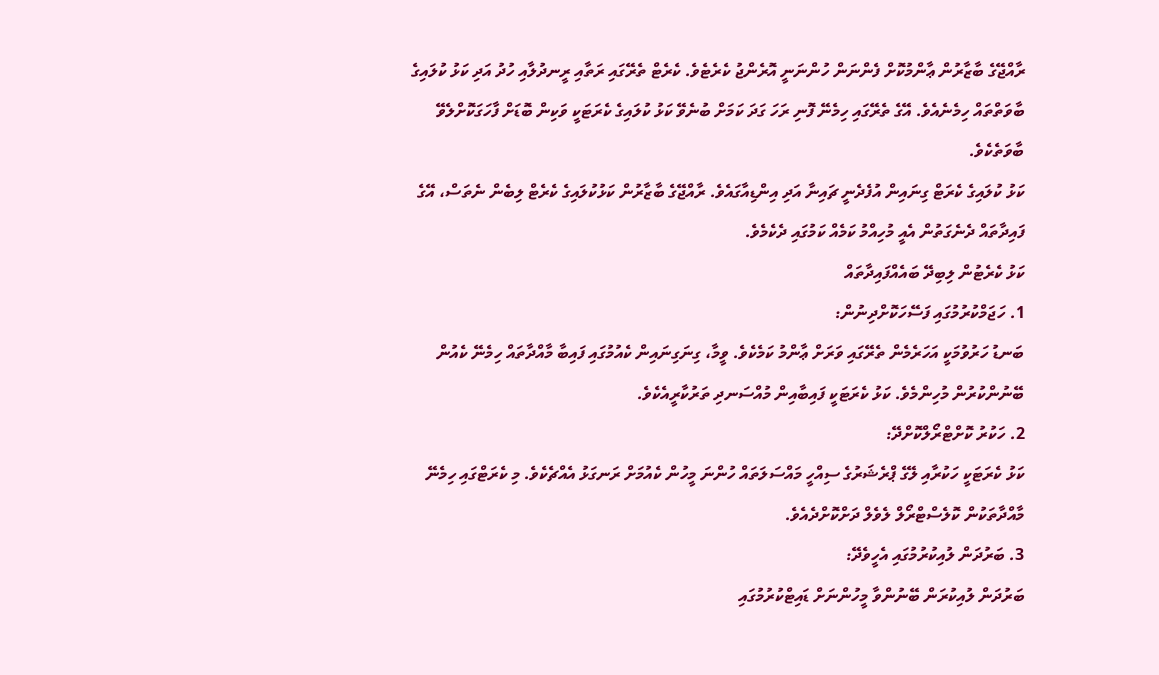ރާއްޖޭގެ ބާޒާރުން ޢާންމުކޮށް ފެންނަން ހުންނަނީ އޮރެންޖު ކެރެޓެވެ. ކެރެޓް ތެރޭގައި ރަތާއި ރީނދުލާއި ހުދު އަދި ކަޅު ކުލައިގެ ބާވަތްތައް ހިމެނެއެވެ. އޭގެ ތެރޭގައި ހިމެނޭ ފޮނި ރަހަ ގަދަ ކަމަށް ބުނެވޭ ކަޅު ކުލައިގެ ކެރަޓަކީ ވަކިން ބޮޑަށް ފާހަގަކޮށްލެވޭ ބާވަތެކެވެ.
ކަޅު ކުލައިގެ ކެރަޓް ގިނައިން އުފެދެނީ ޗައިނާ އަދި އިންޑިއާގައެވެ. ރާއްޖޭގެ ބާޒާރުން ކަޅުކުލައިގެ ކެރެޓް ލިބެން ނެތަސް، އޭގެ ފައިދާތައް ދެނެގަތުން އެއީ މުހިއްމު ކަމެއް ކަމުގައި ދެކެމެވެ.
ކަޅު ކެރެޓުން ލިބިދޭ ބައެއްފައިދާތައް
1. ހަޖަމްކުރުމުގައި ފަސޭހަކޮށްދިނުން:
ބަނޑު ހަރުވުމަކީ އަހަރެމެން ތެރޭގައި ވަރަށް ޢާންމު ކަމެކެވެ. ވީމާ، ގިނަގިނައިން ކެއުމުގައި ފައިބާ މާއްދާތައް ހިމެނޭ ކެއުން ބޭނުންކުރުން މުހިންމެވެ. ކަޅު ކެރަޓަކީ ފައިބާއިން މުއްސަނދި ތަރުކާރީއެކެވެ.
2. ހަކުރު ކޮށްޓްރޯލްކޮށްދޭ:
ކަޅު ކެރަޓަކީ ހަކުރާއި ލޭގެ ޕްރެޝަރުގެ ސިއްހީ މައްސަލަތައް ހުންނަ މީހުން ކެއުމަށް ރަނގަޅު އެއްޗެކެވެ. މި ކެރަޓްގައި ހިމެނޭ މާއްދާތަކުން ކޮލެސްޓްރޯލް ލެވެލް ދަށްކޮށްދެއެވެ.
3. ބަރުދަން ލުއިކުރުމުގައި އެހީވެދޭ:
ބަރުދަން ލުއިކުރަން ބޭނުންވާ މީހުންނަށް ޑައިޓްކުރުމުގައި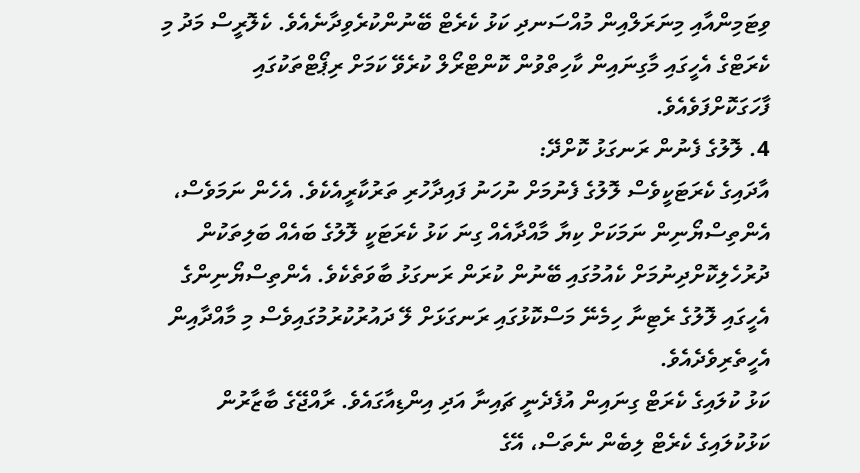ވިޓަމިންއާއި މިނަރަލްއިން މުއްސަނދި ކަޅު ކެރެޓް ބޭނުންކުރެވިދާނެއެވެ. ކެލޮރީސް މަދު މި ކެރަޓްގެ އެހީގައި މާގިނައިން ކާހިތްވުން ކޮންޓްރޯލް ކުރެވޭ ކަމަށް ރިޕޯޓްތަކުގައި ފާހަގަކޮށްފަވެއެވެ.
4. ލޮލުގެ ފެނުން ރަނގަޅު ކޮށްދޭ:
އާދައިގެ ކެރަޓަކީވެސް ލޮލުގެ ފެނުމަށް ނުހަނު ފައިދާހުރި ތަރުކާރީއެކެވެ. އެހެން ނަމަވެސް، އެންތިސްޔޯނިން ނަމަކަށް ކިޔާ މާއްދާއެއް ގިނަ ކަޅު ކެރަޓަކީ ލޮލުގެ ބައެއް ބަލިތަކުން ދުރުހެލިކޮށްދިނުމަށް ކެއުމުގައި ބޭނުން ކުރަން ރަނގަޅު ބާވަތެކެވެ. އެންތިސްޔޯނިންގެ އެހީގައި ލޮލުގެ ރެޓިނާ ހިމެނޭ މަސްކޮޅުގައި ރަނގަޅަށް ލޭ ދައުރުކުރުމުގައިވެސް މި މާއްދާއިން އެހީތެރިވެދެއެވެ.
ކަޅު ކުލައިގެ ކެރަޓް ގިނައިން އުފެދެނީ ޗައިނާ އަދި އިންޑިއާގައެވެ. ރާއްޖޭގެ ބާޒާރުން ކަޅުކުލައިގެ ކެރެޓް ލިބެން ނެތަސް، އޭގެ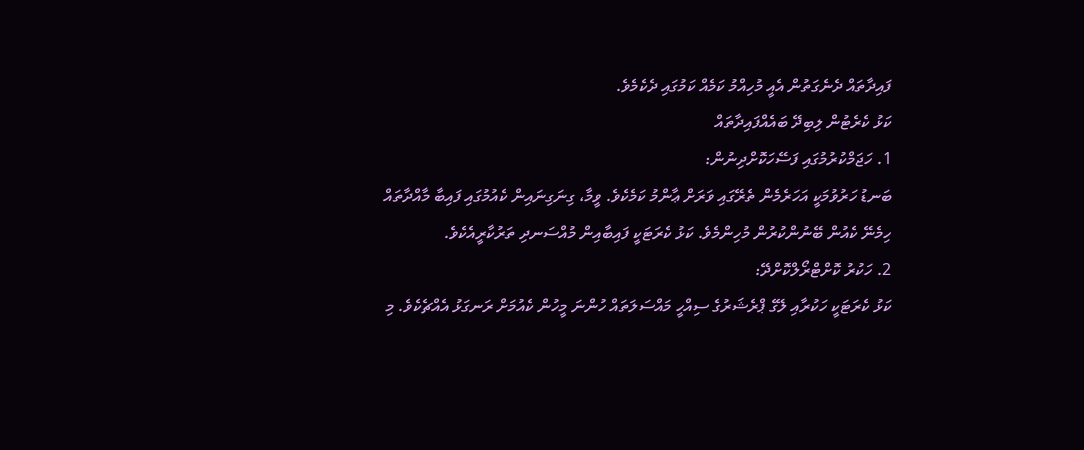ފައިދާތައް ދެނެގަތުން އެއީ މުހިއްމު ކަމެއް ކަމުގައި ދެކެމެވެ.
ކަޅު ކެރެޓުން ލިބިދޭ ބައެއްފައިދާތައް
1. ހަޖަމްކުރުމުގައި ފަސޭހަކޮށްދިނުން:
ބަނޑު ހަރުވުމަކީ އަހަރެމެން ތެރޭގައި ވަރަށް ޢާންމު ކަމެކެވެ. ވީމާ، ގިނަގިނައިން ކެއުމުގައި ފައިބާ މާއްދާތައް ހިމެނޭ ކެއުން ބޭނުންކުރުން މުހިންމެވެ. ކަޅު ކެރަޓަކީ ފައިބާއިން މުއްސަނދި ތަރުކާރީއެކެވެ.
2. ހަކުރު ކޮށްޓްރޯލްކޮށްދޭ:
ކަޅު ކެރަޓަކީ ހަކުރާއި ލޭގެ ޕްރެޝަރުގެ ސިއްހީ މައްސަލަތައް ހުންނަ މީހުން ކެއުމަށް ރަނގަޅު އެއްޗެކެވެ. މި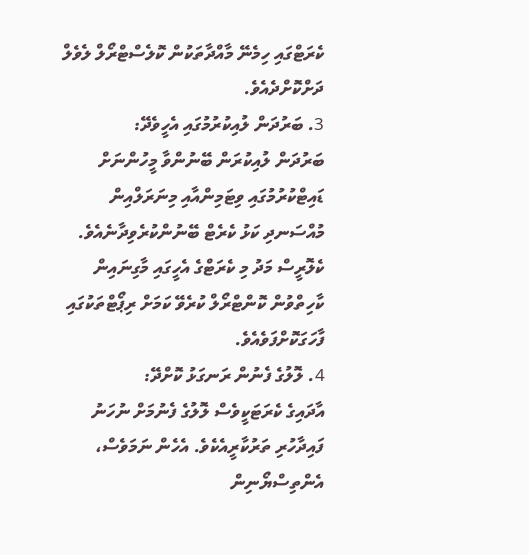ކެރަޓްގައި ހިމެނޭ މާއްދާތަކުން ކޮލެސްޓްރޯލް ލެވެލް ދަށްކޮށްދެއެވެ.
3. ބަރުދަން ލުއިކުރުމުގައި އެހީވެދޭ:
ބަރުދަން ލުއިކުރަން ބޭނުންވާ މީހުންނަށް ޑައިޓްކުރުމުގައި ވިޓަމިންއާއި މިނަރަލްއިން މުއްސަނދި ކަޅު ކެރެޓް ބޭނުންކުރެވިދާނެއެވެ. ކެލޮރީސް މަދު މި ކެރަޓްގެ އެހީގައި މާގިނައިން ކާހިތްވުން ކޮންޓްރޯލް ކުރެވޭ ކަމަށް ރިޕޯޓްތަކުގައި ފާހަގަކޮށްފަވެއެވެ.
4. ލޮލުގެ ފެނުން ރަނގަޅު ކޮށްދޭ:
އާދައިގެ ކެރަޓަކީވެސް ލޮލުގެ ފެނުމަށް ނުހަނު ފައިދާހުރި ތަރުކާރީއެކެވެ. އެހެން ނަމަވެސް، އެންތިސްޔޯނިން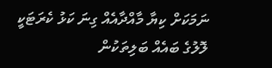ނަމަކަށް ކިޔާ މާއްދާއެއް ގިނަ ކަޅު ކެރަޓަކީ ލޮލުގެ ބައެއް ބަލިތަކުން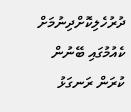ދުރުހެލިކޮށްދިނުމަށް ކެއުމުގައި ބޭނުން ކުރަން ރަނގަޅު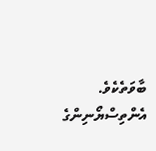ބާވަތެކެވެ. އެންތިސްޔޯނިންގެ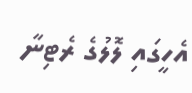އެހީގައި ލޮލުގެ ރެޓިނާ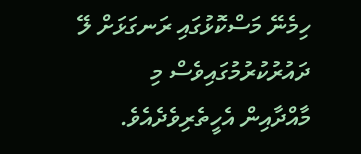ހިމެނޭ މަސްކޮޅުގައި ރަނގަޅަށް ލޭ ދައުރުކުރުމުގައިވެސް މި މާއްދާއިން އެހީތެރިވެދެއެވެ.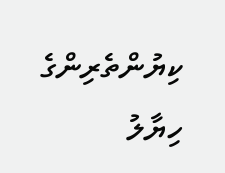ކިޔުންތެރިންގެ ހިޔާލު